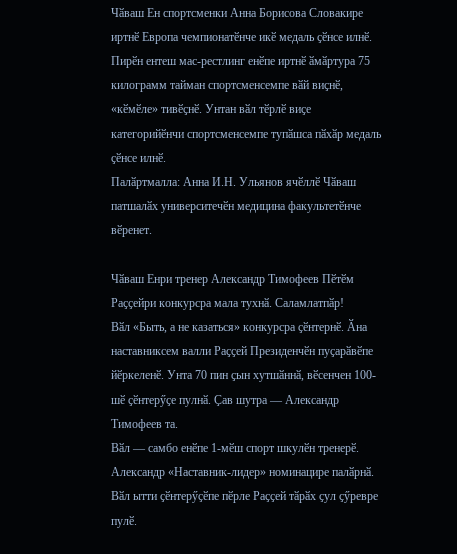Чӑваш Ен спортсменки Анна Борисова Словакире иртнӗ Европа чемпионатӗнче икӗ медаль ҫӗнсе илнӗ.
Пирӗн ентеш мас-рестлинг енӗпе иртнӗ ӑмӑртура 75 килограмм тайман спортсменсемпе вӑй виҫнӗ, «кӗмӗле» тивӗҫнӗ. Унтан вӑл тӗрлӗ виҫе категорийӗнчи спортсменсемпе тупӑшса пӑхӑр медаль ҫӗнсе илнӗ.
Палӑртмалла: Анна И.Н. Ульянов ячӗллӗ Чӑваш патшалӑх университечӗн медицина факультетӗнче вӗренет.

Чӑваш Енри тренер Александр Тимофеев Пӗтӗм Раҫҫейри конкурсра мала тухнӑ. Саламлатпӑр!
Вӑл «Быть, а не казаться» конкурсра ҫӗнтернӗ. Ӑна наставниксем валли Раҫҫей Президенчӗн пуҫарӑвӗпе йӗркеленӗ. Унта 70 пин ҫын хутшӑннӑ, вӗсенчен 100-шӗ ҫӗнтерӳҫе пулнӑ. Ҫав шутра — Александр Тимофеев та.
Вӑл — самбо енӗпе 1-мӗш спорт шкулӗн тренерӗ. Александр «Наставник-лидер» номинацире палӑрнӑ. Вӑл ытти ҫӗнтерӳҫӗпе пӗрле Раҫҫей тӑрӑх ҫул ҫӳревре пулӗ.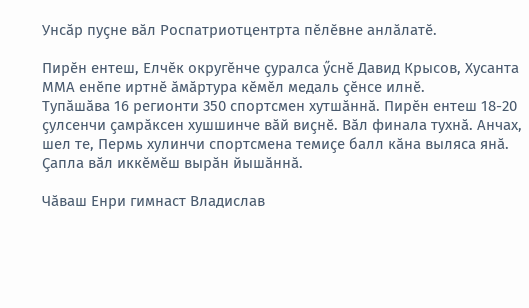Унсӑр пуҫне вӑл Роспатриотцентрта пӗлӗвне анлӑлатӗ.

Пирӗн ентеш, Елчӗк округӗнче ҫуралса ӳснӗ Давид Крысов, Хусанта ММА енӗпе иртнӗ ӑмӑртура кӗмӗл медаль ҫӗнсе илнӗ.
Тупӑшӑва 16 регионти 350 спортсмен хутшӑннӑ. Пирӗн ентеш 18-20 ҫулсенчи ҫамрӑксен хушшинче вӑй виҫнӗ. Вӑл финала тухнӑ. Анчах, шел те, Пермь хулинчи спортсмена темиҫе балл кӑна выляса янӑ. Ҫапла вӑл иккӗмӗш вырӑн йышӑннӑ.

Чӑваш Енри гимнаст Владислав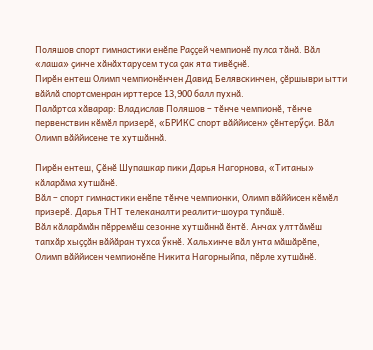Поляшов спорт гимнастики енӗпе Раҫҫей чемпионӗ пулса тӑнӑ. Вӑл «лаша» ҫинче хӑнӑхтарусем туса ҫак ята тивӗҫнӗ.
Пирӗн ентеш Олимп чемпионӗнчен Давид Белявскинчен, ҫӗршыври ытти вӑйлӑ спортсменран ирттерсе 13,900 балл пухнӑ.
Палӑртса хӑварар: Владислав Поляшов – тӗнче чемпионӗ, тӗнче первенствин кӗмӗл призерӗ, «БРИКС спорт вӑййисен» ҫӗнтерӳҫи. Вӑл Олимп вӑййисене те хутшӑннӑ.

Пирӗн ентеш, Ҫӗнӗ Шупашкар пики Дарья Нагорнова, «Титаны» кӑларӑма хутшӑнӗ.
Вӑл – спорт гимнастики енӗпе тӗнче чемпионки, Олимп вӑййисен кӗмӗл призерӗ. Дарья ТНТ телеканалти реалити-шоура тупӑшӗ.
Вӑл кӑларӑмӑн пӗрремӗш сезонне хутшӑннӑ ӗнтӗ. Анчах улттӑмӗш тапхӑр хыҫҫӑн вӑйӑран тухса ӳкнӗ. Хальхинче вӑл унта мӑшӑрӗпе, Олимп вӑййисен чемпионӗпе Никита Нагорныйпа, пӗрле хутшӑнӗ.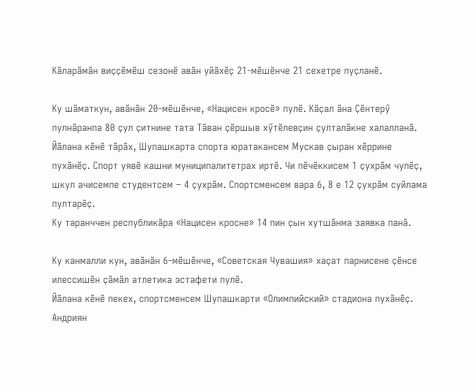Кӑларӑмӑн виҫҫӗмӗш сезонӗ авӑн уйӑхӗҫ 21-мӗшӗнче 21 сехетре пуҫланӗ.

Ку шӑматкун, авӑнӑн 20-мӗшӗнче, «Нацисен кросӗ» пулӗ. Кӑҫал ӑна Ҫӗнтерӳ пулнӑранпа 80 ҫул ҫитнине тата Тӑван ҫӗршыв хӳтӗлевҫин ҫулталӑкне халалланӑ.
Йӑлана кӗнӗ тӑрӑх, Шупашкарта спорта юратакансем Мускав ҫыран хӗррине пухӑнӗҫ. Спорт уявӗ кашни муниципалитетрах иртӗ. Чи пӗчӗккисем 1 ҫухрӑм чупӗҫ, шкул ачисемпе студентсем – 4 ҫухрӑм. Спортсменсем вара 6, 8 е 12 ҫухрӑм суйлама пултарӗҫ.
Ку таранччен республикӑра «Нацисен кросне» 14 пин ҫын хутшӑнма заявка панӑ.

Ку канмалли кун, авӑнӑн 6-мӗшӗнче, «Советская Чувашия» хаҫат парнисене ҫӗнсе илессишӗн ҫӑмӑл атлетика эстафети пулӗ.
Йӑлана кӗнӗ пекех, спортсменсем Шупашкарти «Олимпийский» стадиона пухӑнӗҫ. Андриян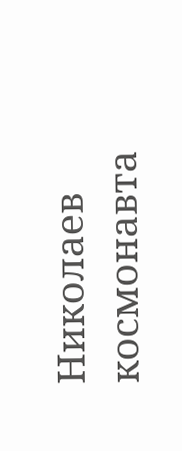Николаев космонавта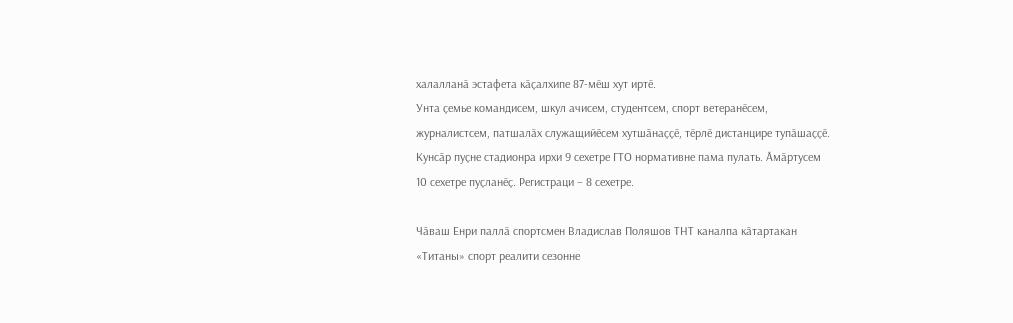халалланӑ эстафета кӑҫалхипе 87-мӗш хут иртӗ.
Унта ҫемье командисем, шкул ачисем, студентсем, спорт ветеранӗсем, журналистсем, патшалӑх служащийӗсем хутшӑнаҫҫӗ, тӗрлӗ дистанцире тупӑшаҫҫӗ.
Кунсӑр пуҫне стадионра ирхи 9 сехетре ГТО нормативне пама пулать. Ӑмӑртусем 10 сехетре пуҫланӗҫ. Регистраци – 8 сехетре.

Чӑваш Енри паллӑ спортсмен Владислав Поляшов ТНТ каналпа кӑтартакан «Титаны» спорт реалити сезонне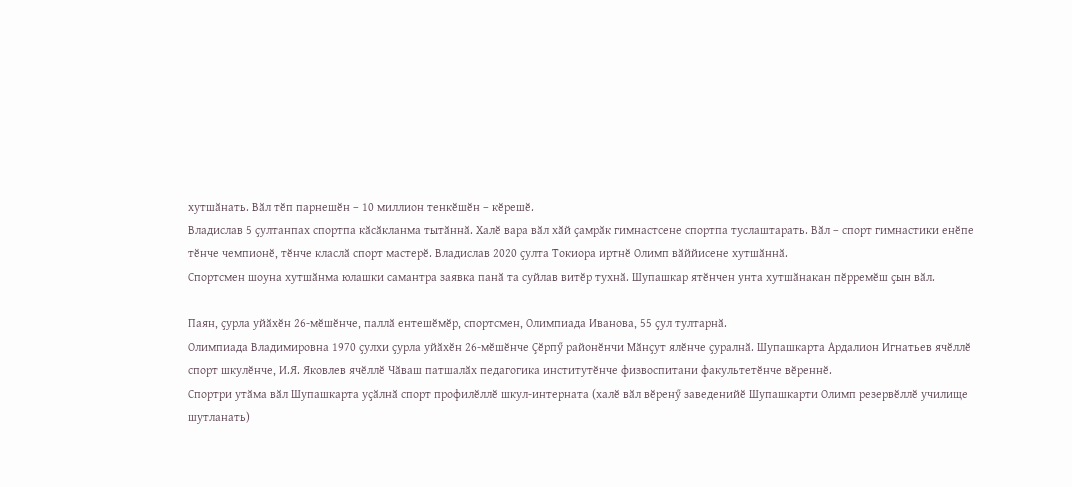хутшӑнать. Вӑл тӗп парнешӗн – 10 миллион тенкӗшӗн – кӗрешӗ.
Владислав 5 ҫултанпах спортпа кӑсӑкланма тытӑннӑ. Халӗ вара вӑл хӑй ҫамрӑк гимнастсене спортпа туслаштарать. Вӑл – спорт гимнастики енӗпе тӗнче чемпионӗ, тӗнче класлӑ спорт мастерӗ. Владислав 2020 ҫулта Токиора иртнӗ Олимп вӑййисене хутшӑннӑ.
Спортсмен шоуна хутшӑнма юлашки самантра заявка панӑ та суйлав витӗр тухнӑ. Шупашкар ятӗнчен унта хутшӑнакан пӗрремӗш ҫын вӑл.

Паян, ҫурла уйӑхӗн 26-мӗшӗнче, паллӑ ентешӗмӗр, спортсмен, Олимпиада Иванова, 55 ҫул тултарнӑ.
Олимпиада Владимировна 1970 ҫулхи ҫурла уйӑхӗн 26-мӗшӗнче Ҫӗрпӳ районӗнчи Мӑнҫут ялӗнче ҫуралнӑ. Шупашкарта Ардалион Игнатьев ячӗллӗ спорт шкулӗнче, И.Я. Яковлев ячӗллӗ Чӑваш патшалӑх педагогика институтӗнче физвоспитани факультетӗнче вӗреннӗ.
Спортри утӑма вӑл Шупашкарта уҫӑлнӑ спорт профилӗллӗ шкул-интерната (халӗ вӑл вӗренӳ заведенийӗ Шупашкарти Олимп резервӗллӗ училище шутланать)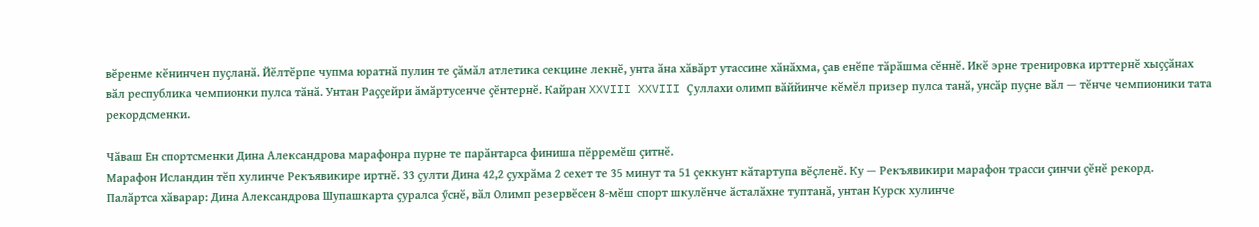вӗренме кӗнинчен пуҫланӑ. Йӗлтӗрпе чупма юратнӑ пулин те ҫӑмӑл атлетика секцине лекнӗ, унта ӑна хӑвӑрт утассине хӑнӑхма, ҫав енӗпе тӑрӑшма сӗннӗ. Икӗ эрне тренировка ирттернӗ хыҫҫӑнах вӑл республика чемпионки пулса тӑнӑ. Унтан Раҫҫейри ӑмӑртусенче ҫӗнтернӗ. Кайран XXVIII XXVIII Ҫуллахи олимп вӑййинче кӗмӗл призер пулса танӑ, унсӑр пуҫне вӑл — тӗнче чемпионики тата рекордсменки.

Чӑваш Ен спортсменки Дина Александрова марафонра пурне те парӑнтарса финиша пӗрремӗш ҫитнӗ.
Марафон Исландин тӗп хулинче Рекъявикире иртнӗ. 33 ҫулти Дина 42,2 ҫухрӑма 2 сехет те 35 минут та 51 ҫеккунт кӑтартупа вӗҫленӗ. Ку — Рекъявикири марафон трасси ҫинчи ҫӗнӗ рекорд.
Палӑртса хӑварар: Дина Александрова Шупашкарта ҫуралса ӳснӗ, вӑл Олимп резервӗсен 8-мӗш спорт шкулӗнче ӑсталӑхне туптанӑ, унтан Курск хулинче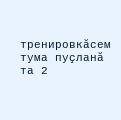тренировкӑсем тума пуҫланӑ та 2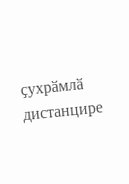ҫухрӑмлӑ дистанцире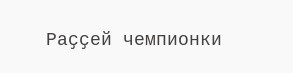Раҫҫей чемпионки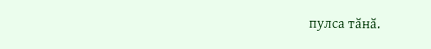пулса тӑнӑ.